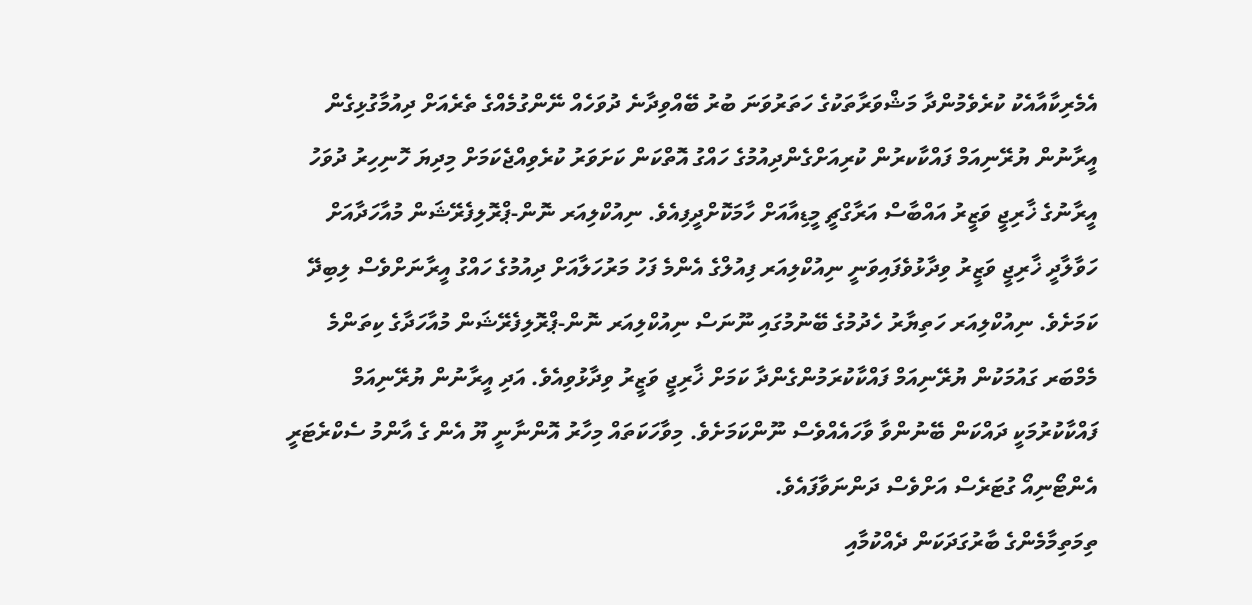އެމެރިކާއާއެކު ކުރެވެމުންދާ މަޝްވަރާތަކުގެ ހަތަރުވަނަ ބުރު ބޭއްވިދާނެ ދުވަހެއް ނޭންގުމެއްގެ ތެރެއަށް ދިއުމާގުޅިގެން އީރާނުން ޔުރޭނިއަމް ފައްކާކރުން ކުރިއަށްގެންދިއުމުގެ ހައްގު އޮތްކަން ކަށަވަރު ކުރެވިއްޖެކަމަށް މިދިޔަ ހޮނިހިރު ދުވަހު އީރާނުގެ ޚާރިޖީ ވަޒީރު އައްބާސް އަރާގްޗީ މީޑިއާއަށް ހާމަކޮށްދީފިއެވެ. ނިއުކްލިއަރ ނޮން-ޕްރޮލިފެރޭޝަން މުއާހަދާއަށް ހަވާލާދީ ޚާރިޖީ ވަޒީރު ވިދާޅުވެފައިވަނީ ނިއުކްލިއަރ ފިއުލްގެ އެންމެ ފަހު މަރުހަލާއަށް ދިއުމުގެ ހައްގު އީރާނަށްވެސް ލިބިދޭ ކަމަށެވެ. ނިއުކްލިއަރ ހަތިޔާރު ހެދުމުގެ ބޭނުމުގައި ނޫނަސް ނިއުކްލިއަރ ނޮން-ޕްރޮލިފެރޭޝަން މުއާހަދާގެ ކިތަންމެ މެމްބަރ ގައުމަކުން ޔުރޭނިއަމް ފައްކާކުރަމުންގެންދާ ކަމަށް ޚާރިޖީ ވަޒީރު ވިދާޅުވިއެވެ. އަދި އީރާނުން ޔުރޭނިއަމް ފައްކާކުރުމަކީ ދައްކަން ބޭނުންވާ ވާހައެއްވެސް ނޫންކަމަށެވެ. މިވާހަކަތައް މިހާރު އޮންނާނީ ޔޫ އެން ގެ އާންމު ސެކްރެޓަރީ އެންޓޯނިއޯ ގުޓަރެސް އަށްވެސް ދަންނަވާފައެވެ.
ތިމަތިމާމެންގެ ބާރުގަދަކަން ދެއްކުމާއި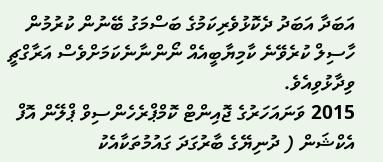އަބަދާ އަބަދު ދެކޮޅުވެރިކަމުގެ ބަސްމަގު ބޭނުން ކުރުމުން ހާސިލް ކުރެވޭނެ ކާމިޔާބީއެއް ނޯންނާނެކަމަށްވެސް އަރާގްޗީ ވިދާޅުވިއެވެ.
2015 ވަނައަހަރުގެ ޖޮއިންޓް ކޮމްޕްރެހެންސިވް ޕްލޭން އޮފް އެކްޝަން ( ދުނިޔޭގެ ބާރުގަދަ ގައުމުތަކާއެކު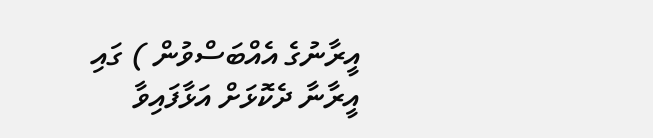އީރާނުގެ އެއްބަސްވުން ) ގައި އީރާނާ ދެކޮޅަށް އަޅާފައިވާ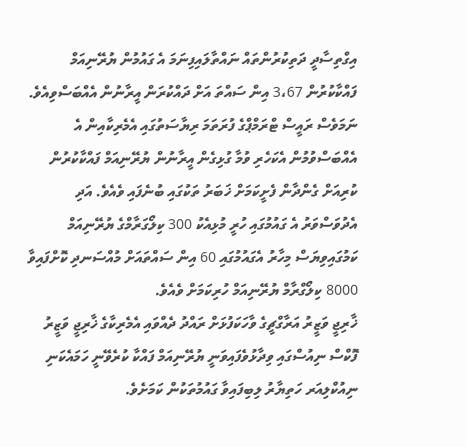އިގްތިސާދީ ދަތިކުރުންތައް ނައްތާލައިފިނަމަ އެ ގައުމުން ޔުރޭނިއަމް ފައްކާކުރުން 3،67 އިން ސައްތަ އަށް ދައްކުރަން އީރާނުން އެއްބަސްވިއެވެ. ނަމަވެސް ރައީސް ޓްރަމްޕްގެ ފުރަތަމަ ރިޔާސަތުގައި އެމެރިކާއިން އެ އެއްބަސްވުމުން އެކަހެރި ވުމާ ގުޅިގެން އީރާނުން ޔުރޭނިއަމް ފައްކާކުރުން ކުރިއަށް ގެންދާން ފެށީކަމަށް ޚަބަރު ތަކުގައި ބުނެފައި ވެއެވެ. އަދި އެދުވަސްވަރު އެ ގައުމުގައި ހުރީ މުޅިއެކު 300 ކިލޯގަރާމްގެ ޔުރޭނިއަމް ކަމުގައިވިޔަސް މިހާރު އެގައުމުގައި 60 އިން ސައްތައަށް މުއްސަނދި ކޮށްފައިވާ 8000 ކިލޯގްރާމް ޔުރޭނިއަމް ހުރިކަމަށް ވެއެވެ.
ޚާރިޖީ ވަޒީރު އަރާގްޗީގެ ވާހަކަފުޅަށް ރައްދު ދެއްވައި އެމެރިކާގެ ޚާރިޖީ ވަޒީރު ފޮކްސް ނިއުސްގައި ވިދާޅުވެފައިވަނީ ޔުރޭނިއަމް ފައްކާ ކުރެވޭނީ ހަމައެކަނި ނިއުކްލިއަރ ހަތިޔާރު ލިބިފައިވާ ގައުމުތަކުން ކަމަށެވެ.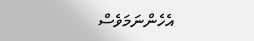އެހެންނަމަވެސް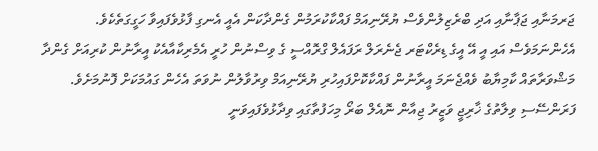ޖަރމަނާއި ޖަޕާނާއި އަދި ބްރެޒިލުންވެސް ޔުރޭނިއަމް ފައްކާކުރަމުން ގެންދާކަން އެއީ އެނގި ފާޅުވެފައިވާ ހަގީގަތެކެވެ. އެހެންނަމަވެސް އައި އީ އޭ އީގެ ޑިރެކްޓަރ ޖެނެރަލް ރަފައެލް ގްރޮއްސީ ގެ ވިސްނުން ހުރީ އެމެރިކާއާއެކު އީރާނުން ކުރިއަށް ގެންދާ މަޝްވަރާތައް ކާމިޔާބު ވެއްޖެނަމަ އީރާނުން ފައްކާކޮށްފައިހުރި ޔުރޭނިއަމް ވިރުވާލުން ނުވަތަ އެހެން ގައުމަކަށް ފޮނުމަށެވެ.
ފަރަންސޭސި ވިލާތުގެ ޚާރިޖީ ވަޒީރު ޖިއާން ނޮއެލް ބަރޯ މިހަފުތާގައި ވިދާޅުވެފައިވަނީ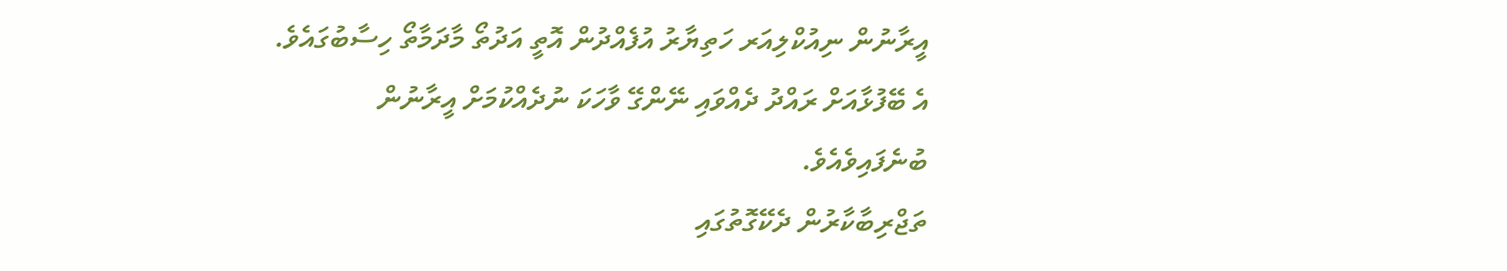އީރާނުން ނިއުކްލިއަރ ހަތިޔާރު އުފެއްދުން އޮތީ އަދުތޯ މާދަމާތޯ ހިސާބުގައެވެ. އެ ބޭފުޅާއަށް ރައްދު ދެއްވައި ނޭންގޭ ވާހަކަ ނުދެއްކުމަށް އީރާނުން ބުނެފައިވެއެވެ.
ތަޖްރިބާކާރުން ދެކޭގޮތުގައި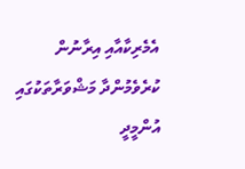އެމެރިކާއާއި އިރާނުން ކުރެވެމުންދާ މަޝްވަރާތަކުގައި އުންމީދީ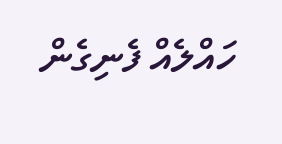ހައްލެއް ފެނިގެން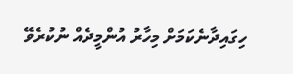ހިގައިދާނެކަމަށް މިހާރު އުންމީދެއް ނުކުރެވޭ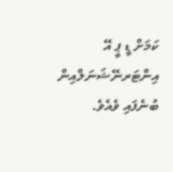ކަމަށް ޑީ ޕީ އޭ އިންޓަރނޭޝަނަލްއިން ބުނެފައި ވެއެވެ.